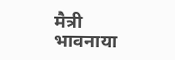मैत्री भावनाया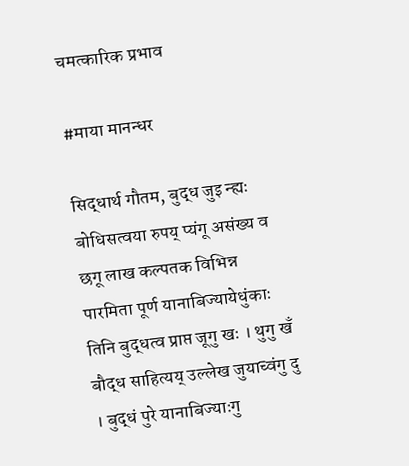चमत्कारिक प्रभाव

#माया मानन्धर

सिद्धार्थ गौतम, बुद्ध जुइ न्ह्यः बोधिसत्वया रुपय् प्यंगू असंख्य व छगू लाख कल्पतक विभिन्न पारमिता पूर्ण यानाबिज्यायेधुंकाः तिनि बुद्धत्व प्राप्त जूगु खः । थुगु खँ बौद्ध साहित्यय् उल्लेख जुयाच्वंगु दु । बुद्धं पुरे यानाबिज्याःगु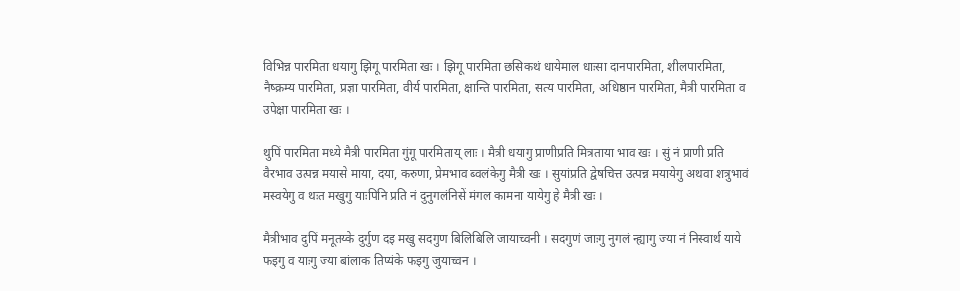विभिन्न पारमिता धयागु झिगू पारमिता खः । झिगू पारमिता छसिकथं धायेमाल धाःसा दानपारमिता, शीलपारमिता, नैष्क्रम्य पारमिता, प्रज्ञा पारमिता, वीर्य पारमिता, क्षान्ति पारमिता, सत्य पारमिता, अधिष्ठान पारमिता, मैत्री पारमिता व उपेक्षा पारमिता खः ।

थुपिं पारमिता मध्ये मैत्री पारमिता गुंगू पारमिताय् लाः । मैत्री धयागु प्राणीप्रति मित्रताया भाव खः । सुं नं प्राणी प्रति वैरभाव उत्पन्न मयासे माया, दया, करुणा, प्रेमभाव ब्वलंकेगु मैत्री खः । सुयांप्रति द्वेषचित्त उत्पन्न मयायेगु अथवा शत्रुभावं मस्वयेगु व थःत मखुगु याःपिनि प्रति नं दुनुगलंनिसें मंगल कामना यायेगु हे मैत्री खः ।

मैत्रीभाव दुपिं मनूतय्के दुर्गुण दइ मखु सदगुण बिलिबिलि जायाच्वनी । सदगुणं जाःगु नुगलं न्ह्यागु ज्या नं निस्वार्थ याये फइगु व याःगु ज्या बांलाक तिप्यंके फइगु जुयाच्वन ।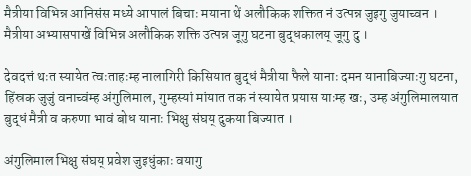मैत्रीया विभिन्न आनिसंस मध्ये आपालं बिचाः मयाना थें अलौकिक शक्तित नं उत्पन्न जुइगु जुयाच्वन । मैत्रीया अभ्यासपाखें विभिन्न अलौकिक शक्ति उत्पन्न जूगु घटना बुद्धकालय् जूगु दु ।

देवदत्तं थःत स्यायेत त्वःताहःम्ह नालागिरी किसियात बुद्धं मैत्रीया फैले यानाः दमन यानाबिज्याःगु घटना, हिंस्रक जुजुं वनाच्वंम्ह अंगुलिमाल, गुम्हस्यां मांयात तक नं स्यायेत प्रयास याःम्ह खः, उम्ह अंगुलिमालयात बुद्धं मैत्री व करुणा भावं बोध यानाः भिक्षु संघय् दुकया बिज्यात ।

अंगुलिमाल भिक्षु संघय् प्रवेश जुइधुंकाः वयागु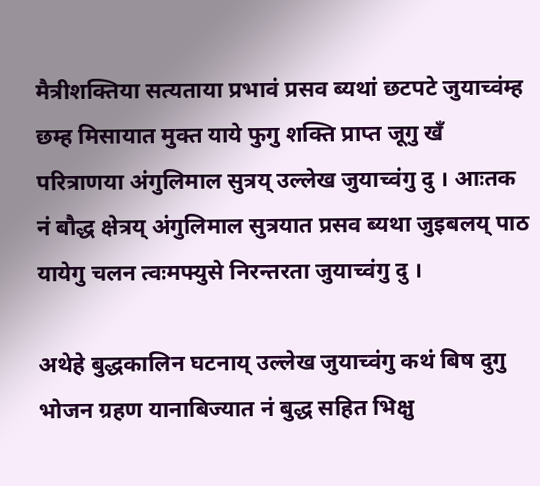मैत्रीशक्तिया सत्यताया प्रभावं प्रसव ब्यथां छटपटे जुयाच्वंम्ह छम्ह मिसायात मुक्त याये फुगु शक्ति प्राप्त जूगु खँ परित्राणया अंगुलिमाल सुत्रय् उल्लेख जुयाच्वंगु दु । आःतक नं बौद्ध क्षेत्रय् अंगुलिमाल सुत्रयात प्रसव ब्यथा जुइबलय् पाठ यायेगु चलन त्वःमफ्युसे निरन्तरता जुयाच्वंगु दु ।

अथेहे बुद्धकालिन घटनाय् उल्लेख जुयाच्वंगु कथं बिष दुगु भोजन ग्रहण यानाबिज्यात नं बुद्ध सहित भिक्षु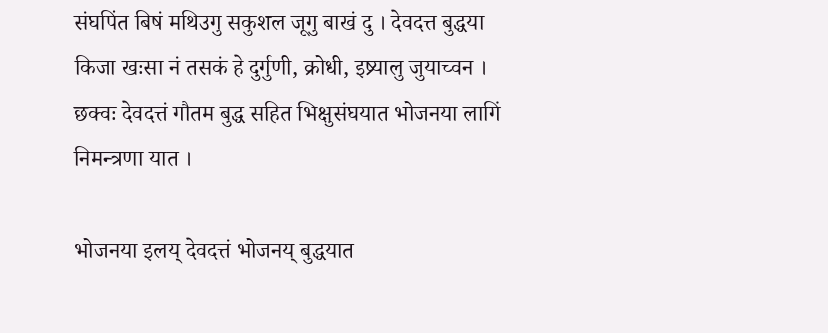संघपिंत बिषं मथिउगु सकुशल जूगु बाखं दु । देवदत्त बुद्धया किजा खःसा नं तसकं हे दुर्गुणी, क्रोधी, इष्र्यालु जुयाच्वन । छक्वः देवदत्तं गौतम बुद्ध सहित भिक्षुसंघयात भोजनया लागिं निमन्त्रणा यात ।

भोजनया इलय् देवदत्तं भोजनय् बुद्धयात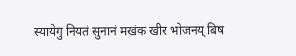स्यायेगु नियतं सुनानं मखंक खीर भोजनय् बिष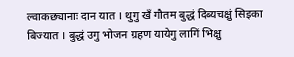ल्वाकछ्यानाः दान यात । थुगु खँ गौतम बुद्धं दिब्यचक्षुं सिइका बिज्यात । बुद्धं उगु भोजन ग्रहण यायेगु लागिं भिक्षु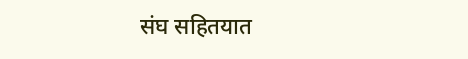संघ सहितयात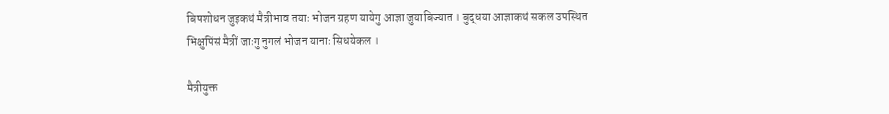बिषशोधन जुइकथं मैत्रीभाव तयाः भोजन ग्रहण यायेगु आज्ञा जुयाबिज्यात । बुद्धया आज्ञाकथं सकल उपस्थित भिक्षुपिंसं मैत्रीं जाःगु नुगलं भोजन यानाः सिधयेकल ।

मैत्रीयुक्त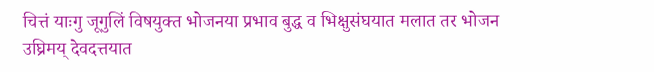चित्तं याःगु जूगुलिं विषयुक्त भोजनया प्रभाव बुद्ध व भिक्षुसंघयात मलात तर भोजन उघ्रिमय् देवदत्तयात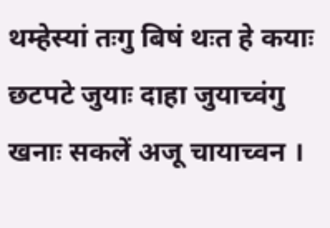थम्हेस्यां तःगु बिषं थःत हे कयाः छटपटे जुयाः दाहा जुयाच्वंगु खनाः सकलें अजू चायाच्वन ।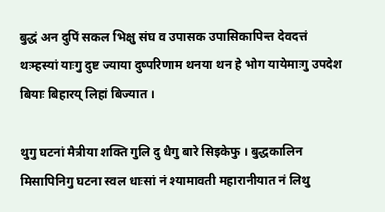बुद्धं अन दुपिं सकल भिक्षु संघ व उपासक उपासिकापिन्त देवदत्तं थःम्हस्यां याःगु दुष्ट ज्याया दुष्परिणाम थनया थन हे भोग यायेमाःगु उपदेश बियाः बिहारय् लिहां बिज्यात ।

थुगु घटनां मैत्रीया शक्ति गुलि दु धैगु बारे सिइकेफु । बुद्धकालिन मिसापिनिगु घटना स्वल धाःसां नं श्यामावती महारानीयात नं लिथु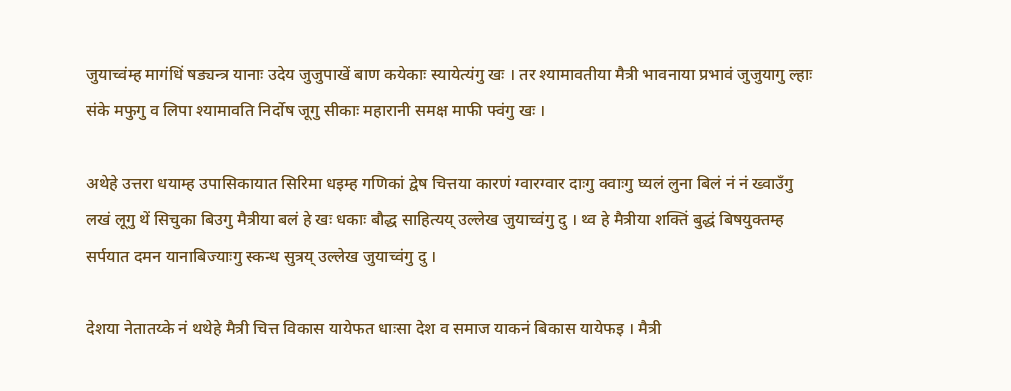जुयाच्वंम्ह मागंधिं षड्यन्त्र यानाः उदेय जुजुपाखें बाण कयेकाः स्यायेत्यंगु खः । तर श्यामावतीया मैत्री भावनाया प्रभावं जुजुयागु ल्हाः संके मफुगु व लिपा श्यामावति निर्दोष जूगु सीकाः महारानी समक्ष माफी फ्वंगु खः ।

अथेहे उत्तरा धयाम्ह उपासिकायात सिरिमा धइम्ह गणिकां द्वेष चित्तया कारणं ग्वारग्वार दाःगु क्वाःगु घ्यलं लुना बिलं नं नं ख्वाउँगु लखं लूगु थें सिचुका बिउगु मैत्रीया बलं हे खः धकाः बौद्ध साहित्यय् उल्लेख जुयाच्वंगु दु । थ्व हे मैत्रीया शक्तिं बुद्धं बिषयुक्तम्ह सर्पयात दमन यानाबिज्याःगु स्कन्ध सुत्रय् उल्लेख जुयाच्वंगु दु ।

देशया नेतातय्के नं थथेहे मैत्री चित्त विकास यायेफत धाःसा देश व समाज याकनं बिकास यायेफइ । मैत्री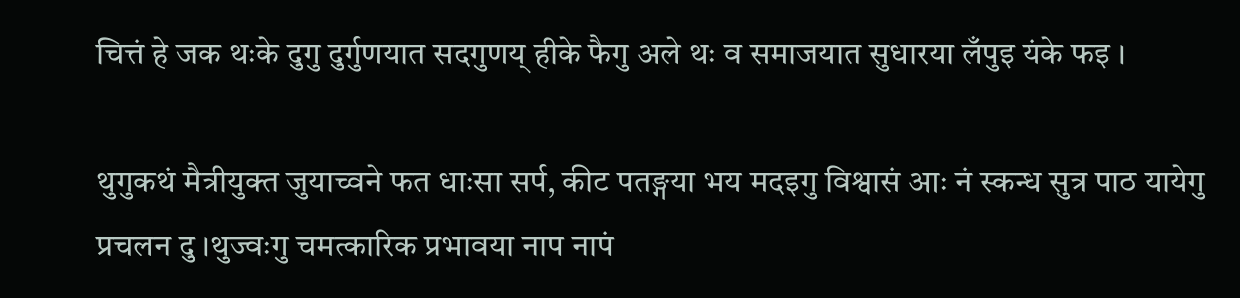चित्तं हे जक थःके दुगु दुर्गुणयात सदगुणय् हीके फैगु अले थः व समाजयात सुधारया लँपुइ यंके फइ ।

थुगुकथं मैत्रीयुक्त जुयाच्वने फत धाःसा सर्प, कीट पतङ्गया भय मदइगु विश्वासं आः नं स्कन्ध सुत्र पाठ यायेगु प्रचलन दु ।थुज्वःगु चमत्कारिक प्रभावया नाप नापं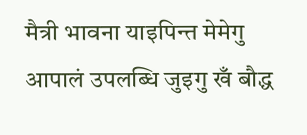मैत्री भावना याइपिन्त मेमेगु आपालं उपलब्धि जुइगु खँ बौद्ध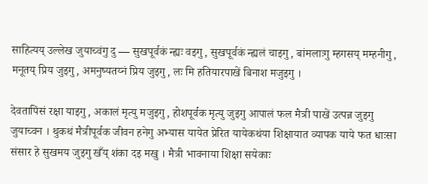साहित्यय् उल्लेख जुयाच्वंगु दु — सुखपूर्वकं न्ह्यः वइगु, सुखपूर्वकं न्ह्यलं चाइगु, बांमलाःगु म्हगसय् मम्हनीगु, मनूतय् प्रिय जुइगु, अमनुष्यतय्नं प्रिय जुइगु, लः मि हतियारपाखें बिनाश मजुइगु ।

देवतापिंसं रक्षा याइगु, अकालं मृत्यु मजुइगु, होशपूर्वक मृत्यु जुइगु आपालं फल मैत्री पाखें उत्पन्न जुइगु जुयाच्वन । थुकथं मैत्रीपूर्वक जीवन हनेगु अभ्यास यायेत प्रेरित यायेकथंया शिक्षायात व्यापक याये फत धाःसा संसार हे सुखमय जुइगु खँय् शंका दइ मखु । मैत्री भावनाया शिक्षा सयेकाः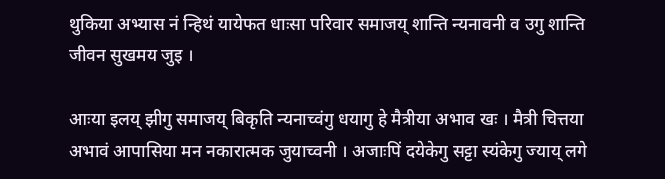थुकिया अभ्यास नं न्हिथं यायेफत धाःसा परिवार समाजय् शान्ति न्यनावनी व उगु शान्ति जीवन सुखमय जुइ ।

आःया इलय् झीगु समाजय् बिकृति न्यनाच्वंगु धयागु हे मैत्रीया अभाव खः । मैत्री चित्तया अभावं आपासिया मन नकारात्मक जुयाच्वनी । अजाःपिं दयेकेगु सट्टा स्यंकेगु ज्याय् लगे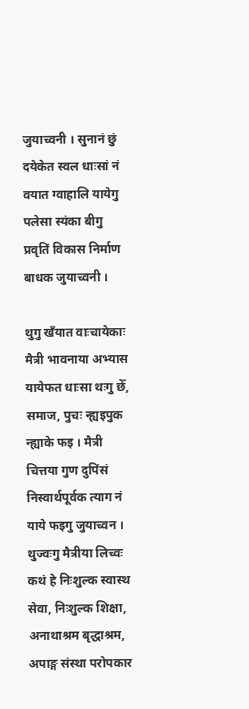जुयाच्वनी । सुनानं छुं दयेकेत स्वल धाःसां नं वयात ग्वाहालि यायेगु पलेसा स्यंका बीगु प्रवृतिं विकास निर्माण बाधक जुयाच्वनी ।

थुगु खँयात वाःचायेकाः मैत्री भावनाया अभ्यास यायेफत धाःसा थःगु छेँ, समाज, पुचः न्ह्यइपुक न्ह्याके फइ । मैत्री चित्तया गुण दुपिंसं निस्वार्थपूर्वक त्याग नं याये फइगु जुयाच्वन । थुज्वःगु मैत्रीया लिच्वः कथं हे निःशुल्क स्वास्थ सेवा, निःशुल्क शिक्षा, अनाथाश्रम बृद्धाश्रम, अपाङ्ग संस्था परोपकार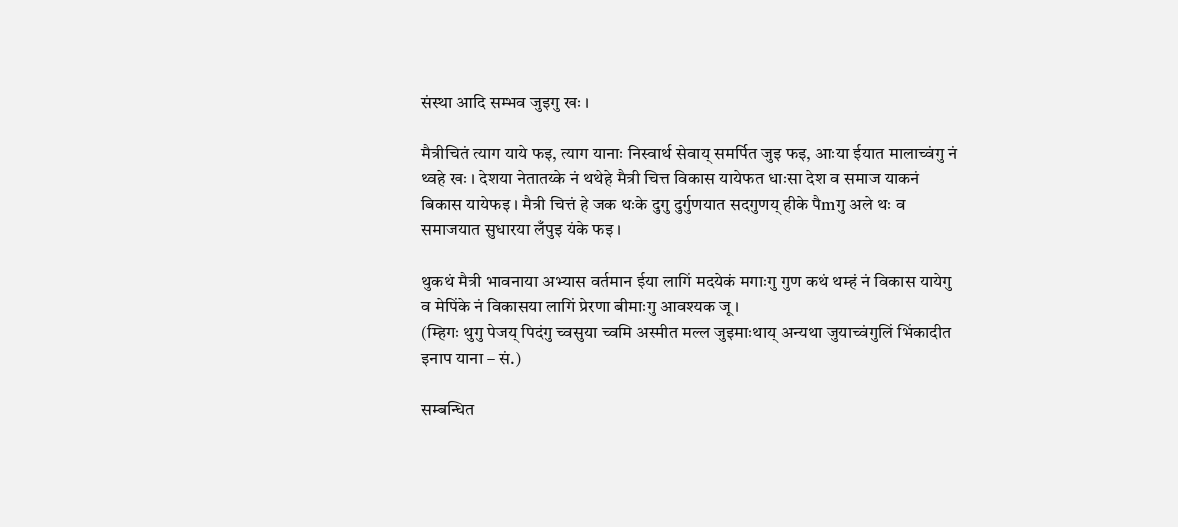संस्था आदि सम्भव जुइगु खः ।

मैत्रीचितं त्याग याये फइ, त्याग यानाः निस्वार्थ सेवाय् समर्पित जुइ फइ, आःया ईयात मालाच्वंगु नं थ्वहे खः । देशया नेतातय्के नं थथेहे मैत्री चित्त विकास यायेफत धाःसा देश व समाज याकनं बिकास यायेफइ । मैत्री चित्तं हे जक थःके दुगु दुर्गुणयात सदगुणय् हीके पैmगु अले थः व समाजयात सुधारया लँपुइ यंके फइ ।

थुकथं मैत्री भावनाया अभ्यास वर्तमान ईया लागिं मदयेकं मगाःगु गुण कथं थम्हं नं विकास यायेगु व मेपिंके नं विकासया लागिं प्रेरणा बीमाःगु आवश्यक जू ।
(म्हिगः थुगु पेजय् पिदंगु च्वसुया च्वमि अस्मीत मल्ल जुइमाःथाय् अन्यथा जुयाच्वंगुलिं भिंकादीत इनाप याना – सं.)

सम्बन्धित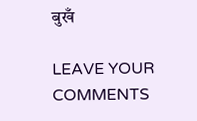बुखँ

LEAVE YOUR COMMENTS